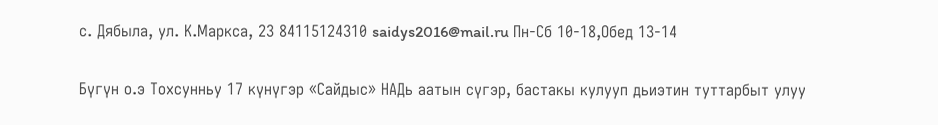с. Дябыла, ул. К.Маркса, 23 84115124310 saidys2016@mail.ru Пн-Сб 10-18,Обед 13-14

Бүгүн о.э Тохсунньу 17 күнүгэр «Сайдыс» НАДь аатын сүгэр, бастакы кулууп дьиэтин туттарбыт улуу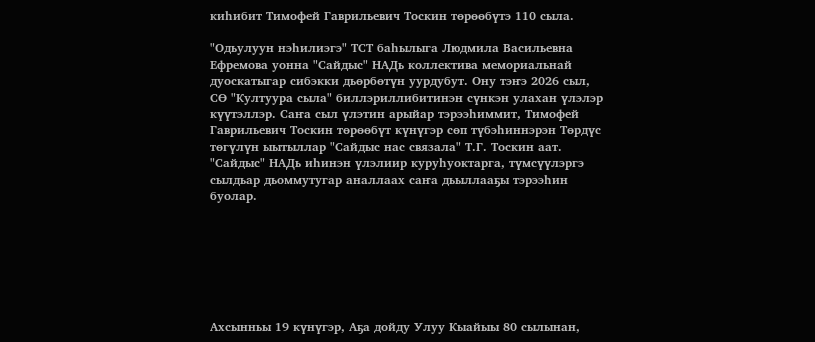киһибит Тимофей Гаврильевич Тоскин төрөөбүтэ 110 сыла.

"Одьулуун нэһилиэгэ" ТСТ баһылыга Людмила Васильевна Ефремова уонна "Сайдыс" НАДь коллектива мемориальнай дуоскатыгар сибэкки дьөрбөтүн уурдубут. Ону тэҥэ 2026 сыл, СӨ "Култуура сыла" биллэриллибитинэн сүнкэн улахан үлэлэр күүтэллэр. Саҥа сыл үлэтин арыйар тэрээһиммит, Тимофей Гаврильевич Тоскин төрөөбүт күнүгэр сөп түбэһиннэрэн Төрдүс төгүлүн ыытыллар "Сайдыс нас связала" Т.Г. Тоскин аат. "Сайдыс" НАДь иһинэн үлэлиир куруһуоктарга, түмсүүлэргэ сылдьар дьоммутугар аналлаах саҥа дьыллааҕы тэрээһин буолар.







Ахсынньы 19 күнүгэр, Аҕа дойду Улуу Кыайыы 80 сылынан,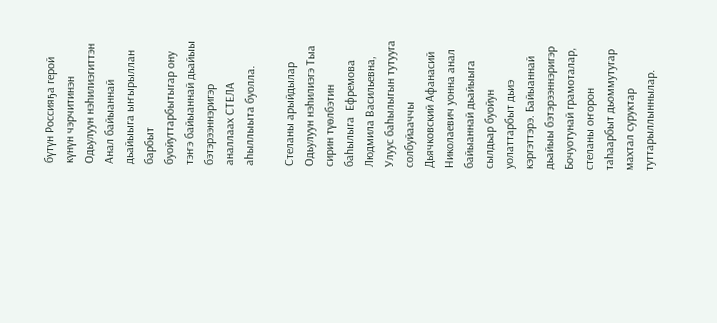бүтүн Россияҕа герой күнүн чэрчитинэн Одьулуун нэһилиэгиттэн Анал байыаннай дьайыыга ыҥырыллан барбыт буойуттарбытыгар ону тэҥэ байыаннай дьайыы бэтэрээннэригэр аналлаах СТЕЛА аһыллыыта буолла.

Стеланы арыйдылар Одьулуун нэһилиэгэ Тыа сирин түөлбэтин баһылыга  Ефремова Людмила Васильевна, Улуус баһылыгын тутууга солбуйааччы Дьячковский Афанасий Николаевич уонна анал байыаннай дьайыыга сылдьар буойун уолаттарбыт дьиэ кэргэттэрэ. Байыаннай дьайыы бэтэрээннэригэр Бочуотунай грамоталар, стеланы оҥорон таһаарбыт дьоммутугар махтал суруктар туттарыллыннылар.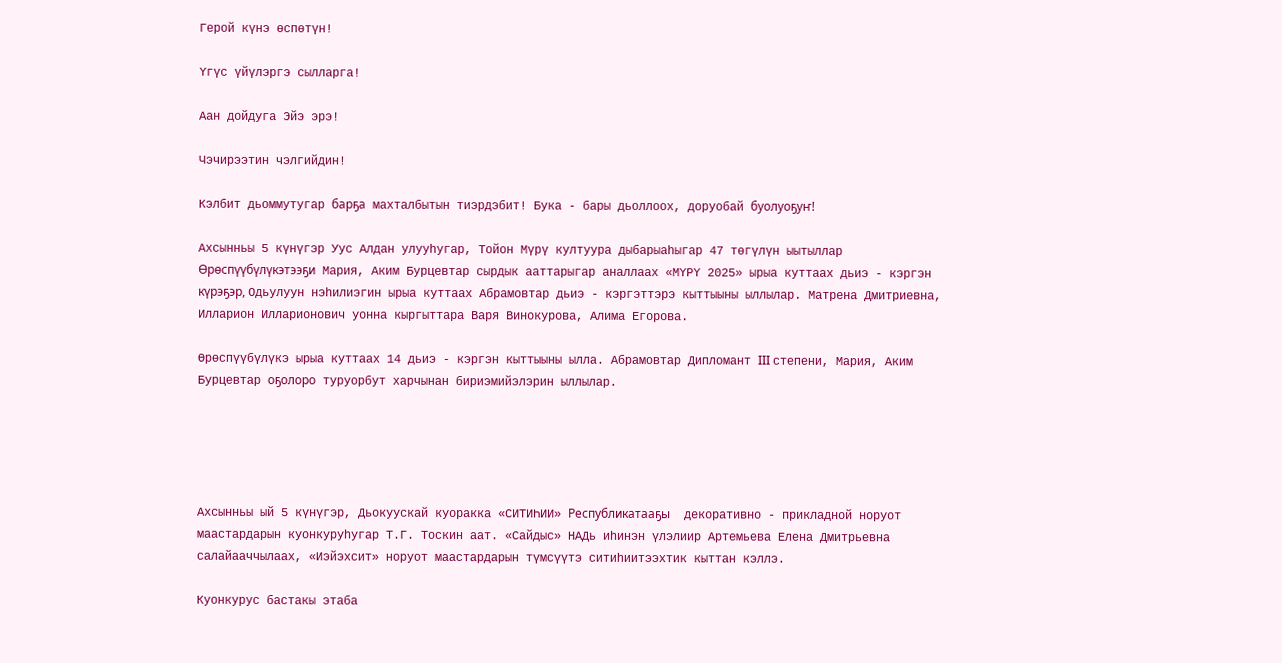Герой күнэ өспөтүн!

Үгүс үйүлэргэ сылларга!

Аан дойдуга Эйэ эрэ!

Чэчирээтин чэлгийдин!

Кэлбит дьоммутугар барҕа махталбытын тиэрдэбит! Бука - бары дьоллоох, доруобай буолуоҕуҥ!

Ахсынньы 5 күнүгэр Уус Алдан улууһугар, Тойон Мүрү култуура дыбарыаһыгар 47 төгүлүн ыытыллар Өрөспүүбүлүкэтээҕи Мария, Аким Бурцевтар сырдык ааттарыгар аналлаах «МҮРҮ 2025» ырыа куттаах дьиэ - кэргэн күрэҕэр, Одьулуун нэһилиэгин ырыа куттаах Абрамовтар дьиэ - кэргэттэрэ кыттыыны ыллылар. Матрена Дмитриевна, Илларион Илларионович уонна кыргыттара Варя Винокурова, Алима Егорова.

Өрөспүүбүлүкэ ырыа куттаах 14 дьиэ - кэргэн кыттыыны ылла. Абрамовтар Дипломант III степени, Мария, Аким Бурцевтар оҕолоро туруорбут харчынан бириэмийэлэрин ыллылар.





Ахсынньы ый 5 күнүгэр, Дьокуускай куоракка «СИТИҺИИ» Республикатааҕы  декоративно - прикладной норуот маастардарын куонкуруһугар Т.Г. Тоскин аат. «Сайдыс» НАДь иһинэн үлэлиир Артемьева Елена Дмитрьевна салайааччылаах, «Иэйэхсит» норуот маастардарын түмсүүтэ ситиһиитээхтик кыттан кэллэ.

Куонкурус бастакы этаба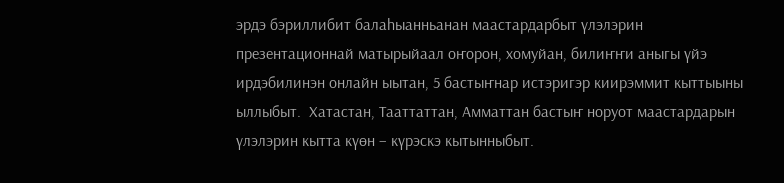эрдэ бэриллибит балаһыанньанан маастардарбыт үлэлэрин презентационнай матырыйаал оҥорон, хомуйан, билиҥҥи аныгы үйэ ирдэбилинэн онлайн ыытан, 5 бастыҥнар истэригэр киирэммит кыттыыны ыллыбыт.  Хатастан, Тааттаттан, Амматтан бастыҥ норуот маастардарын үлэлэрин кытта күөн – күрэскэ кытынныбыт.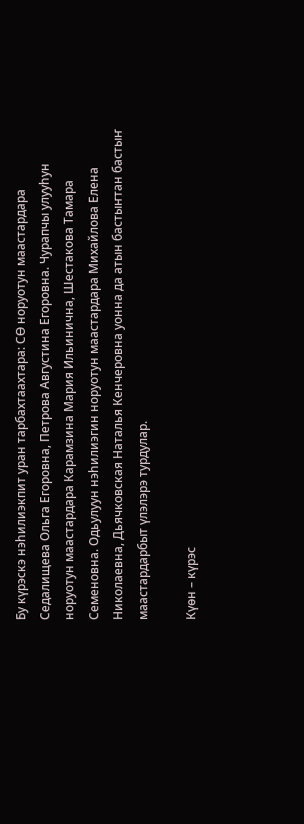Бу күрэскэ нэһилиэкпит уран тарбахтаахтара: СӨ норуотун маастардара Седалищева Ольга Егоровна, Петрова Августина Егоровна. Чурапчы улууһун норуотун маастардара Карамзина Мария Ильинична, Шестакова Тамара Семеновна. Одьулуун нэһилиэгин норуотун маастардара Михайлова Елена Николаевна, Дьячковская Наталья Кенчеровна уонна да атын бастыҥтан бастыҥ маастардарбыт үлэлэрэ турдулар.

Күөн – күрэс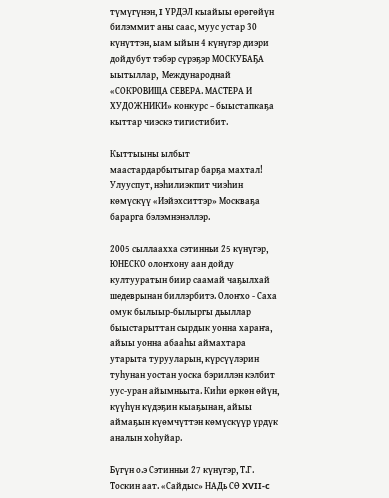түмүгүнэн, I ҮРДЭЛ кыайыы өрөгөйүн билэммит аны саас, муус устар 30 күнүттэн, ыам ыйын 4 күнүгэр диэри дойдубут тэбэр сүрэҕэр МОСКУБАҔА ыытыллар,  Международнай «СОКРОВИЩА СЕВЕРА. МАСТЕРА И ХУДОЖНИКИ» конкурс – быыстапкаҕа кыттар чиэскэ тигистибит.

Кыттыыны ылбыт маастардарбытыгар барҕа махтал! Улууспут, нэһилиэкпит чиэһин көмүскүү «Иэйэхситтэр» Москваҕа барарга бэлэмнэнэллэр.

2005 сыллаахха сэтинньи 25 күнүгэр, ЮНЕСКО олоҥхону аан дойду култууратын биир саамай чаҕылхай шедеврынан биллэрбитэ. Олоҥхо - Саха омук былыыр-былыргы дьыллар быыстарыттан сырдык уонна хараҥа, айыы уонна абааһы аймахтара утарыта турууларын, күрсүүлэрин туһунан уостан уоска бэриллэн кэлбит уус-уран айымньыта. Киһи өркөн өйүн, күүһүн күдэҕин кыаҕынан, айыы аймаҕын күөмчүттэн көмүскүүр үрдүк аналын хоһуйар.

Бүгүн о.э Сэтинньи 27 күнүгэр, Т.Г. Тоскин аат. «Сайдыс» НАДь СӨ XVII-c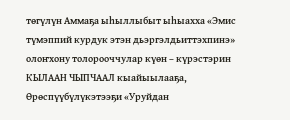төгүлүн Аммаҕа ыһыллыбыт ыһыахха «Эмис түмэппий курдук этэн дьэргэлдьиттэхпинэ» олоҥхону толорооччулар күөн – күрэстэрин КЫЛААН ЧЫПЧААЛ кыайыылааҕа, Өрөспүүбүлүкэтээҕи «Уруйдан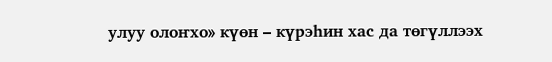улуу олоҥхо» күөн – күрэһин хас да төгүллээх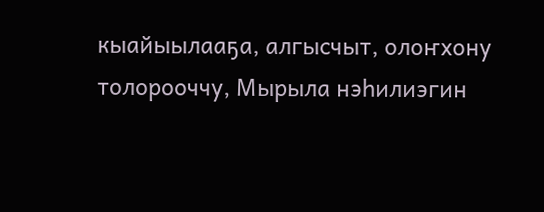кыайыылааҕа, алгысчыт, олоҥхону толорооччу, Мырыла нэһилиэгин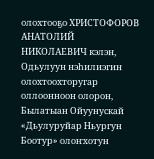олохтооҕо ХРИСТОФОРОВ АНАТОЛИЙ НИКОЛАЕВИЧ кэлэн, Одьулуун нэһилиэгин олохтоохторугар оллоонноон олорон, Былатыан Ойуунускай «Дьулуруйар Ньургун Боотур» олоҥхотун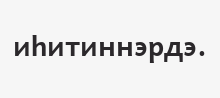иһитиннэрдэ.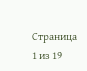Страница 1 из 19